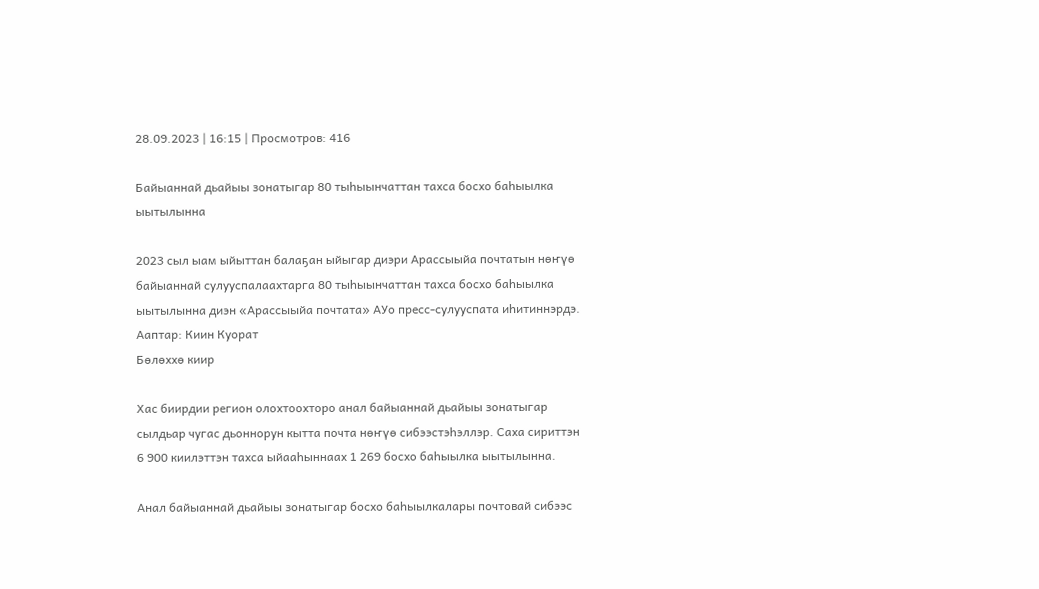28.09.2023 | 16:15 | Просмотров: 416

Байыаннай дьайыы зонатыгар 80 тыһыынчаттан тахса босхо баһыылка ыытылынна

2023 сыл ыам ыйыттан балаҕан ыйыгар диэри Арассыыйа почтатын нөҥүө байыаннай сулууспалаахтарга 80 тыһыынчаттан тахса босхо баһыылка ыытылынна диэн «Арассыыйа почтата» АУо пресс-сулууспата иһитиннэрдэ.
Ааптар: Киин Куорат
Бөлөххө киир

Хас биирдии регион олохтоохторо анал байыаннай дьайыы зонатыгар сылдьар чугас дьоннорун кытта почта нөҥүө сибээстэһэллэр. Саха сириттэн 6 900 киилэттэн тахса ыйааһыннаах 1 269 босхо баһыылка ыытылынна.

Анал байыаннай дьайыы зонатыгар босхо баһыылкалары почтовай сибээс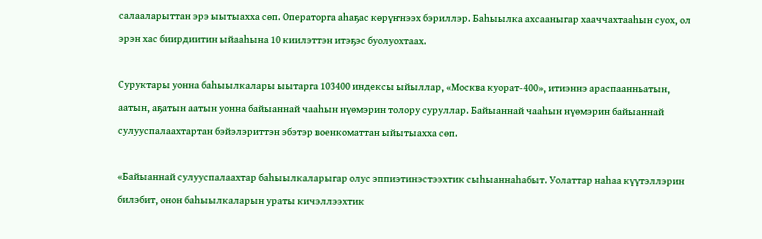салааларыттан эрэ ыытыахха сөп. Операторга аһаҕас көрүҥнээх бэриллэр. Баһыылка ахсааныгар хааччахтааһын суох, ол эрэн хас биирдиитин ыйааһына 10 киилэттэн итэҕэс буолуохтаах.

Суруктары уонна баһыылкалары ыытарга 103400 индексы ыйыллар, «Москва куорат-400», итиэннэ араспаанньатын, аатын, аҕатын аатын уонна байыаннай чааһын нүөмэрин толору суруллар. Байыаннай чааһын нүөмэрин байыаннай сулууспалаахтартан бэйэлэриттэн эбэтэр военкоматтан ыйытыахха сөп.

«Байыаннай сулууспалаахтар баһыылкаларыгар олус эппиэтинэстээхтик сыһыаннаһабыт. Уолаттар наһаа күүтэллэрин билэбит, онон баһыылкаларын ураты кичэллээхтик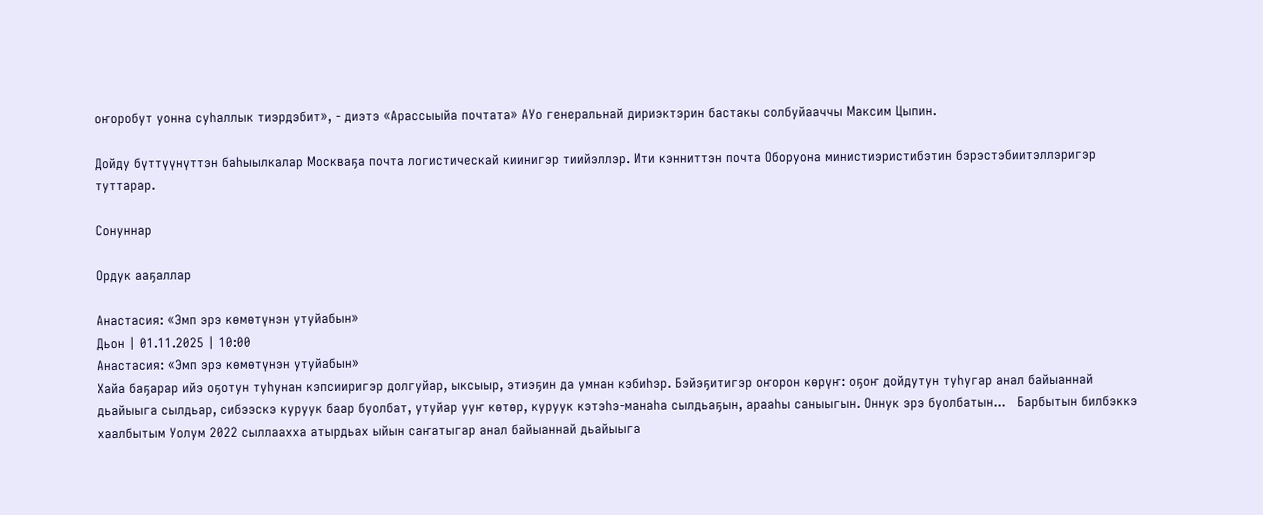оҥоробут уонна суһаллык тиэрдэбит», - диэтэ «Арассыыйа почтата» АУо генеральнай дириэктэрин бастакы солбуйааччы Максим Цыпин.

Дойду бүттүүнүттэн баһыылкалар Москваҕа почта логистическай киинигэр тиийэллэр. Ити кэнниттэн почта Оборуона министиэристибэтин бэрэстэбиитэллэригэр туттарар.

Сонуннар

Ордук ааҕаллар

Анастасия: «Эмп эрэ көмөтүнэн утуйабын»
Дьон | 01.11.2025 | 10:00
Анастасия: «Эмп эрэ көмөтүнэн утуйабын»
Хайа баҕарар ийэ оҕотун туһунан кэпсииригэр долгуйар, ыксыыр, этиэҕин да умнан кэбиһэр. Бэйэҕитигэр оҥорон көрүҥ: оҕоҥ дойдутун туһугар анал байыаннай дьайыыга сылдьар, сибээскэ куруук баар буолбат, утуйар ууҥ көтөр, куруук кэтэһэ-манаһа сылдьаҕын, арааһы саныыгын. Оннук эрэ буолбатын...   Барбытын билбэккэ хаалбытым Уолум 2022 сыллаахха атырдьах ыйын саҥатыгар анал байыаннай дьайыыга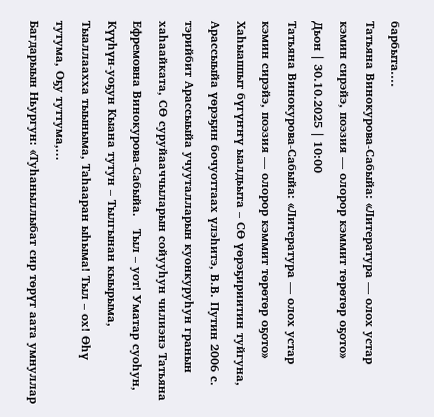барбыта....
Татьяна Винокурова-Сабыйа: «Литература — олох устар кэмин сирэйэ, поэзия — олорор кэммит төрөтөр оҕото»
Дьон | 30.10.2025 | 10:00
Татьяна Винокурова-Сабыйа: «Литература — олох устар кэмин сирэйэ, поэзия — олорор кэммит төрөтөр оҕото»
Хаһыаппыт бүгүҥҥү ыалдьыта – СӨ үөрэҕириитин туйгуна, Арассыыйа үөрэҕин бочуоттаах үлэһитэ, В.В. Путин 2006 с. тэрийбит Арассыыйа учууталларын куонкуруһун гранын хаһаайката, СӨ суруйааччыларын сойууһун чилиэнэ Татьяна Ефремовна Винокурова-Сабыйа.   Тыл – уот! Уматар суоһун, Күүһүн-уоҕун Кыана тутун – Тылгынан кыырыма, Тыаллаахха тыыныма, Таһааран ыһыма! Тыл – ох! Өһү тутума, Оҕу туттума,...
Багдарыын Ньургун: «Туһаныллыбат сир төрүт аата умнуллар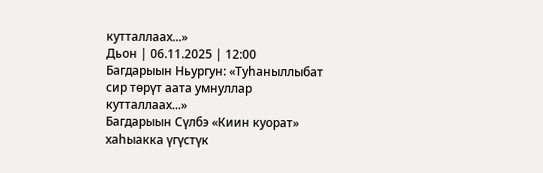кутталлаах...»
Дьон | 06.11.2025 | 12:00
Багдарыын Ньургун: «Туһаныллыбат сир төрүт аата умнуллар  кутталлаах...»
Багдарыын Сүлбэ «Киин куорат» хаһыакка үгүстүк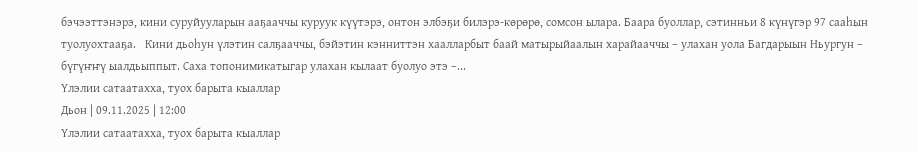бэчээттэнэрэ, кини суруйууларын ааҕааччы куруук күүтэрэ, онтон элбэҕи билэрэ-көрөрө, сомсон ылара. Баара буоллар, сэтинньи 8 күнүгэр 97 сааһын туолуохтааҕа.   Кини дьоһун үлэтин салҕааччы, бэйэтин кэнниттэн хаалларбыт баай матырыйаалын харайааччы – улахан уола Багдарыын Ньургун – бүгүҥҥү ыалдьыппыт. Саха топонимикатыгар улахан кылаат буолуо этэ –...
Үлэлии сатаатахха, туох барыта кыаллар
Дьон | 09.11.2025 | 12:00
Үлэлии сатаатахха, туох барыта кыаллар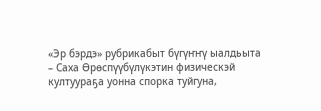«Эр бэрдэ» рубрикабыт бүгүҥҥү ыалдьыта – Саха Өрөспүүбүлүкэтин физическэй култуураҕа уонна спорка туйгуна,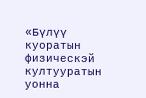«Бүлүү куоратын физическэй култууратын уонна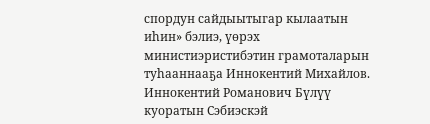спордун сайдыытыгар кылаатын иһин» бэлиэ, үөрэх министиэристибэтин грамоталарын туһааннааҕа Иннокентий Михайлов. Иннокентий Романович Бүлүү куоратын Сэбиэскэй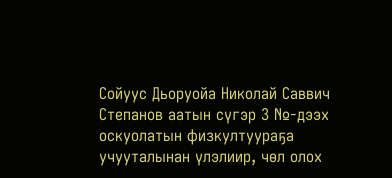Сойуус Дьоруойа Николай Саввич Степанов аатын сүгэр 3 №-дээх оскуолатын физкултуураҕа учууталынан үлэлиир, чөл олох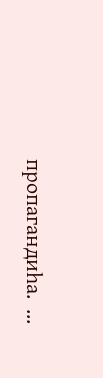пропагандиһа.  ...